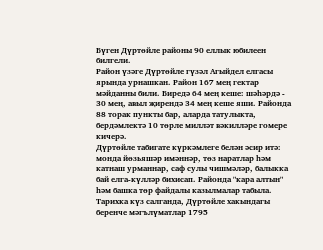Бүген Дүртөйле районы 90 еллык юбилеен билгели.
Район үзәге Дүртөйле гүзәл Агыйдел елгасы ярында урнашкан. Район 167 мең гектар мәйданны били. Биредә 64 мең кеше: шәһәрдә - 30 мең, авыл җирендә 34 мең кеше яши. Районда 88 торак пункты бар, аларда татулыкта, бердәмлектә 10 төрле милләт вәкилләре гомере кичерә.
Дүртөйле табигате күркәмлеге белән әсир итә: монда йөзьяшәр имәннәр, төз наратлар һәм катнаш урманнар, саф сулы чишмәләр, балыкка бай елга-күлләр бихисап. Районда "кара алтын" һәм башка төр файдалы казылмалар табыла.
Тарихка күз салганда, Дүртөйле хакындагы беренче мәгълүматлар 1795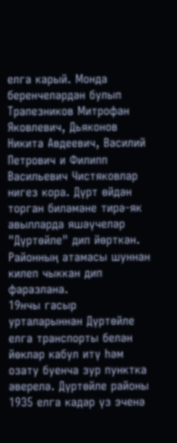елга карый. Монда беренчеләрдән булып Трапезников Митрофан Яковлевич, Дьяконов Никита Авдеевич, Василий Петрович и Филипп Васильевич Чистяковлар нигез кора. Дүрт өйдән торган биләмәне тирә-як авылларда яшәүчеләр "Дүртөйле" дип йөрткән. Районның атамасы шуннан килеп чыккан дип фаразлана.
19нчы гасыр урталарыннан Дүртөйле елга транспорты белән йөкләр кабул итү һәм озату буенча зур пунктка әверелә. Дүртөйле районы 1935 елга кадәр үз эченә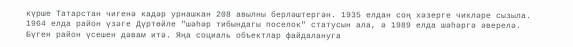күрше Татарстан чигенә кадәр урнашкан 208 авылны берләштергән. 1935 елдан соң хәзерге чикләре сызыла.
1964 елда район үзәге Дүртөйле "шәһәр тибындагы поселок" статусын ала, ә 1989 елда шәһәргә әверелә. Бүген район үсешен дәвам итә. Яңа социаль объектлар файдалануга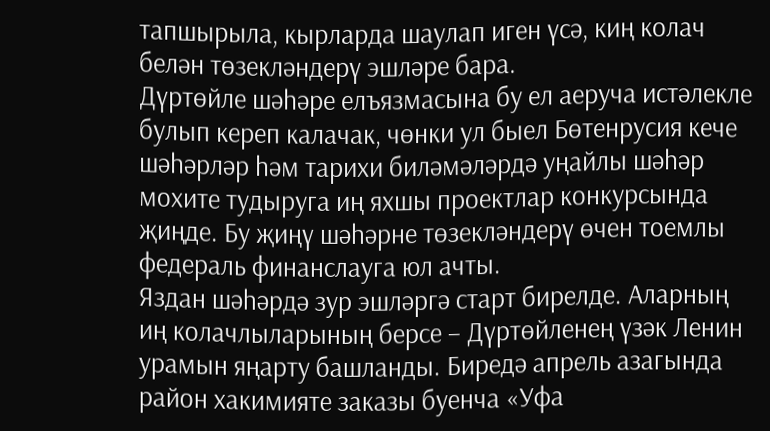тапшырыла, кырларда шаулап иген үсә, киң колач белән төзекләндерү эшләре бара.
Дүртөйле шәһәре елъязмасына бу ел аеруча истәлекле булып кереп калачак, чөнки ул быел Бөтенрусия кече шәһәрләр һәм тарихи биләмәләрдә уңайлы шәһәр мохите тудыруга иң яхшы проектлар конкурсында җиңде. Бу җиңү шәһәрне төзекләндерү өчен тоемлы федераль финанслауга юл ачты.
Яздан шәһәрдә зур эшләргә старт бирелде. Аларның иң колачлыларының берсе – Дүртөйленең үзәк Ленин урамын яңарту башланды. Биредә апрель азагында район хакимияте заказы буенча «Уфа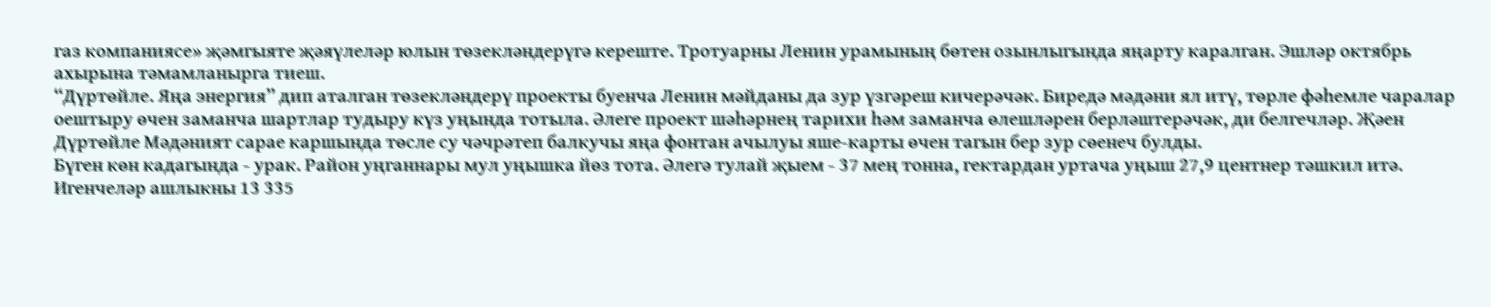газ компаниясе» җәмгыяте җәяүлеләр юлын төзекләндерүгә кереште. Тротуарны Ленин урамының бөтен озынлыгында яңарту каралган. Эшләр октябрь ахырына тәмамланырга тиеш.
“Дүртөйле. Яңа энергия” дип аталган төзекләндерү проекты буенча Ленин мәйданы да зур үзгәреш кичерәчәк. Биредә мәдәни ял итү, төрле фәһемле чаралар оештыру өчен заманча шартлар тудыру күз уңында тотыла. Әлеге проект шәһәрнең тарихи һәм заманча өлешләрен берләштерәчәк, ди белгечләр. Җәен Дүртөйле Мәдәният сарае каршында төсле су чәчрәтеп балкучы яңа фонтан ачылуы яше-карты өчен тагын бер зур сөенеч булды.
Бүген көн кадагында - урак. Район уңганнары мул уңышка йөз тота. Әлегә тулай җыем - 37 мең тонна, гектардан уртача уңыш 27,9 центнер тәшкил итә. Игенчеләр ашлыкны 13 335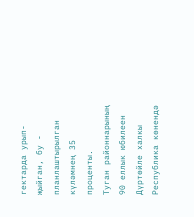гектарда урып-җыйган, бу - планлаштырылган күләмнең 35 проценты.
Туган районнарының 90 еллык юбилеен Дүртөйле халкы Республика көнендә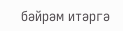бәйрәм итәргә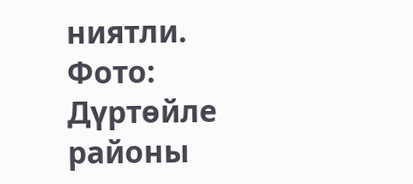ниятли.
Фото: Дүртөйле районы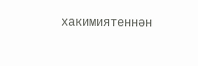хакимиятеннән